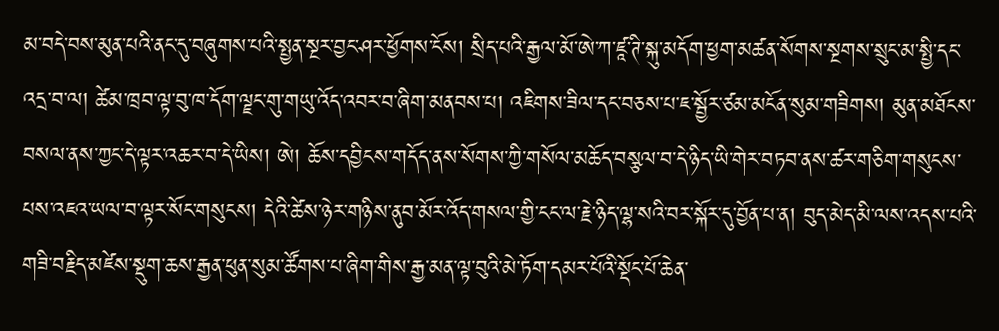མ་བདེ་བས་མུན་པའི་ནང་དུ་བཞུགས་པའི་སྤྱན་སྔར་བྱང་ཤར་ཕྱོགས་ངོས། སྲིད་པའི་རྒྱལ་མོ་ཨེ་ཀ་ཛཱ་ཊི་སྐུ་མདོག་ཕྱག་མཚན་སོགས་སྔགས་སྲུང་མ་སྤྱི་དང་འདྲ་བ་ལ། ཚེམ་ཁྲབ་ལྟ་བུ་ཁ་དོག་ལྗང་གུ་གཡུ་འོད་འབར་བ་ཞིག་མནབས་པ། འཇིགས་ཟིལ་དང་བཅས་པ་ཇ་སྦྱོར་ཙམ་མངོན་སུམ་གཟིགས། མུན་མཐོངས་བསལ་ནས་ཀྱང་དེ་ལྟར་འཆར་བ་དེ་ཡིས། ཨེ། ཆོས་དབྱིངས་གདོད་ནས་སོགས་ཀྱི་གསོལ་མཆོད་བསྩལ་བ་དེ་ཉིད་ཡི་གེར་བཏབ་ནས་ཚར་གཅིག་གསུངས་པས་འཇའ་ཡལ་བ་ལྟར་སོང་གསུངས། དེའི་ཚེས་ཉེར་གཉིས་ནུབ་མོར་འོད་གསལ་གྱི་ངང་ལ་རྗེ་ཉིད་ལྷ་སའི་བར་སྐོར་དུ་བྱོན་པ་ན། བུད་མེད་མི་ལས་འདས་པའི་གཟི་བརྗིད་མཛེས་སྡུག་ཆས་རྒྱན་ཕུན་སུམ་ཚོགས་པ་ཞིག་གིས་རྒྱ་མན་ལྟ་བུའི་མེ་ཏོག་དམར་པོའི་སྡོང་པོ་ཆེན་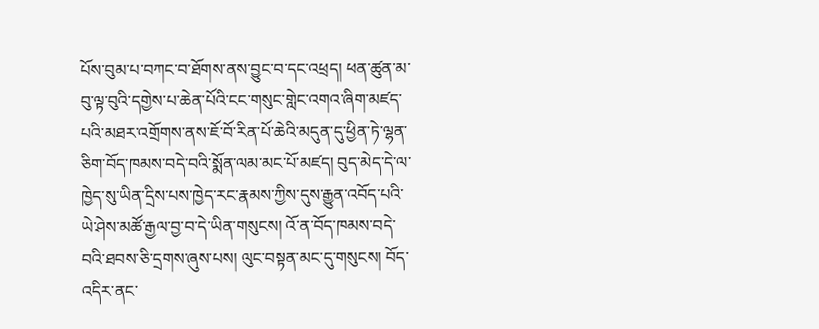པོས་བུམ་པ་བཀང་བ་ཐོགས་ནས་བྱུང་བ་དང་འཕྲད། ཕན་ཚུན་མ་བུ་ལྟ་བུའི་དགྱེས་པ་ཆེན་པོའི་ངང་གསུང་གླེང་འགའ་ཞིག་མཛད་པའི་མཐར་འགྲོགས་ནས་ཇོ་བོ་རིན་པོ་ཆེའི་མདུན་དུ་ཕྱིན་ཏེ་ལྷན་ཅིག་བོད་ཁམས་བདེ་བའི་སྨོན་ལམ་མང་པོ་མཛད། བུད་མེད་དེ་ལ་ཁྱེད་སུ་ཡིན་དྲིས་པས་ཁྱེད་རང་རྣམས་ཀྱིས་དུས་རྒྱུན་འབོད་པའི་ཡེ་ཤེས་མཚོ་རྒྱལ་བྱ་བ་དེ་ཡིན་གསུངས། འོ་ན་བོད་ཁམས་བདེ་བའི་ཐབས་ཅི་དྲགས་ཞུས་པས། ལུང་བསྟན་མང་དུ་གསུངས། བོད་འདིར་ནང་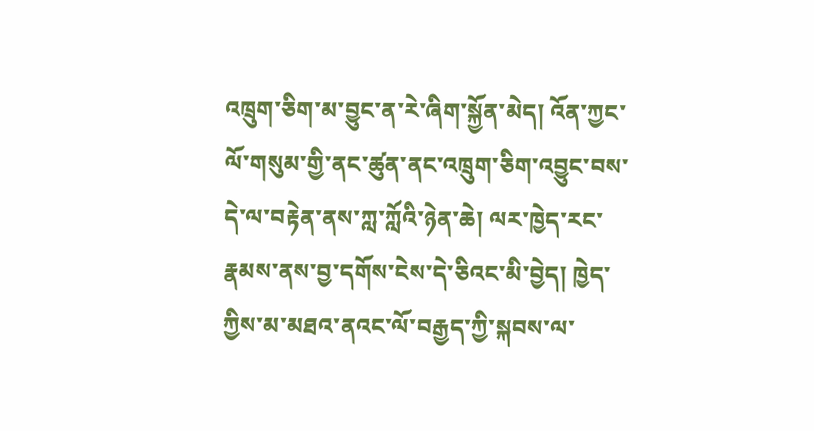འཁྲུག་ཅིག་མ་བྱུང་ན་རེ་ཞིག་སྐྱོན་མེད། འོན་ཀྱང་ལོ་གསུམ་གྱི་ནང་ཚུན་ནང་འཁྲུག་ཅིག་འབྱུང་བས་དེ་ལ་བརྟེན་ནས་ཀླ་ཀློའི་ཉེན་ཆེ། ལར་ཁྱེད་རང་རྣམས་ནས་བྱ་དགོས་ངེས་དེ་ཅིའང་མི་བྱེད། ཁྱེད་ཀྱིས་མ་མཐའ་ནའང་ལོ་བརྒྱད་ཀྱི་སྐབས་ལ་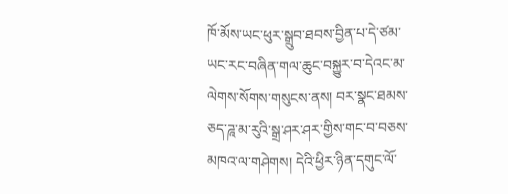ཁོ་མོས་ཡང་ཕུར་སྒྲུབ་ཐབས་བྱིན་པ་དེ་ཙམ་ཡང་རང་བཞིན་གལ་ཆུང་བསྐྱུར་བ་དེའང་མ་ལེགས་སོགས་གསུངས་ནས། བར་སྣང་ཐམས་ཅད་ཌཱ་མ་རུའི་སྒྲ་ཤར་ཤར་གྱིས་གང་བ་བཅས་མཁའ་ལ་གཤེགས། དེའི་ཕྱིར་ཉིན་དགུང་ལོ་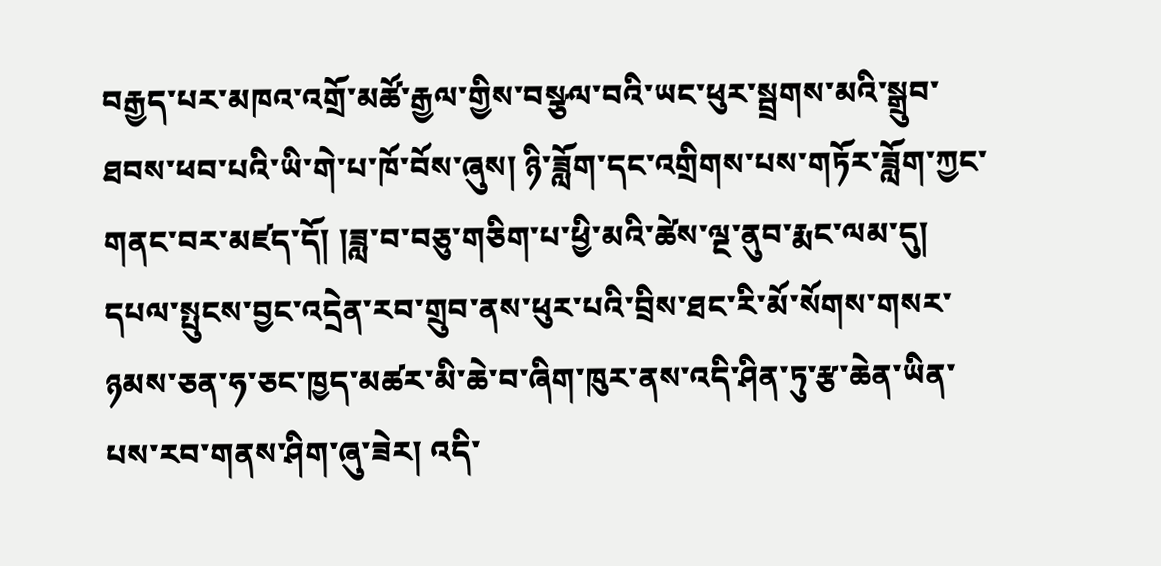བརྒྱད་པར་མཁའ་འགྲོ་མཚོ་རྒྱལ་གྱིས་བསྩལ་བའི་ཡང་ཕུར་སྦྲགས་མའི་སྒྲུབ་ཐབས་ཕབ་པའི་ཡི་གེ་པ་ཁོ་བོས་ཞུས། ཉི་ཟློག་དང་འགྲིགས་པས་གཏོར་ཟློག་ཀྱང་གནང་བར་མཛད་དོ། །ཟླ་བ་བཅུ་གཅིག་པ་ཕྱི་མའི་ཚེས་ལྔ་ནུབ་རྨང་ལམ་དུ། དཔལ་སྤུངས་བྱང་འདྲེན་རབ་གྲུབ་ནས་ཕུར་པའི་བྲིས་ཐང་རི་མོ་སོགས་གསར་ཉམས་ཅན་ཧ་ཅང་ཁྱད་མཚར་མི་ཆེ་བ་ཞིག་ཁུར་ནས་འདི་ཤིན་ཏུ་རྩ་ཆེན་ཡིན་པས་རབ་གནས་ཤིག་ཞུ་ཟེར། འདི་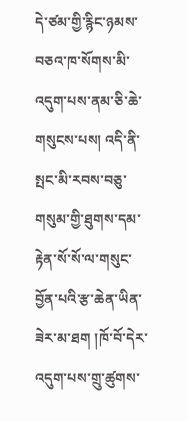དེ་ཙམ་གྱི་རྙིང་ཉམས་བཅའ་ཁ་སོགས་མི་འདུག་པས་ནམ་ཅི་ཆེ་གསུངས་པས། འདི་ནི་སྤང་མི་རབས་བཅུ་གསུམ་གྱི་ཐུགས་དམ་རྟེན་སོ་སོ་ལ་གསུང་བྱོན་པའི་རྩ་ཆེན་ཡིན་ཟེར་མ་ཐག །ཁོ་བོ་དེར་འདུག་པས་གྲུ་ཚུགས་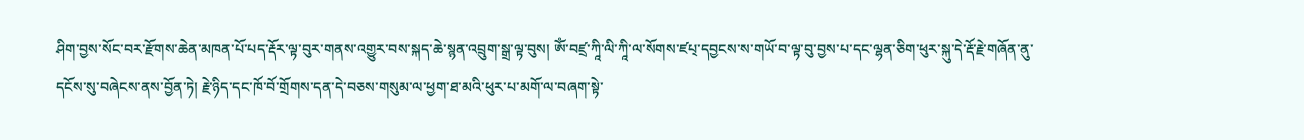ཤིག་བྱས་སོང་བར་རྫོགས་ཆེན་མཁན་པོ་པད་རྡོར་ལྟ་བུར་གནས་འགྱུར་བས་སྐད་ཆེ་སྙན་འབྲུག་སྒྲ་ལྟ་བུས། ཨོཾ་བཛྲ་ཀཱི་ལི་ཀཱི་ལ་སོགས་ཛཔ྄་དབྱངས་ས་གཡོ་བ་ལྟ་བུ་བྱས་པ་དང་ལྷན་ཅིག་ཕུར་སྐུ་དེ་རྡོ་རྗེ་གཞོན་ནུ་དངོས་སུ་བཞེངས་ནས་བྱོན་ཏེ། རྗེ་ཉིད་དང་ཁོ་བོ་གྲོགས་དན་དེ་བཅས་གསུམ་ལ་ཕྱག་ཐ་མའི་ཕུར་པ་མགོ་ལ་བཞག་སྟེ་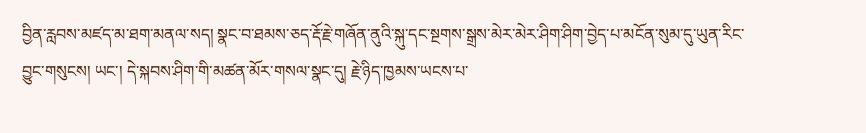བྱིན་རླབས་མཛད་མ་ཐག་མནལ་སད། སྣང་བ་ཐམས་ཅད་རྡོ་རྗེ་གཞོན་ནུའི་སྐུ་དང་སྔགས་སྒྲས་མེར་མེར་ཤིག་ཤིག་བྱེད་པ་མངོན་སུམ་དུ་ཡུན་རིང་བྱུང་གསུངས། ཡང་། དེ་སྐབས་ཤིག་གི་མཚན་མོར་གསལ་སྣང་དུ། རྗེ་ཉིད་ཁྱམས་ཡངས་པ་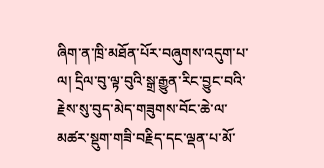ཞིག་ན་ཁྲི་མཐོན་པོར་བཞུགས་འདུག་པ་ལ། དྲིལ་བུ་ལྟ་བུའི་སྒྲ་རྒྱུན་རིང་བྱུང་བའི་རྗེས་སུ་བུད་མེད་གཟུགས་བོང་ཆེ་ལ་མཚར་སྡུག་གཟི་བརྗིད་དང་ལྡན་པ་མོ་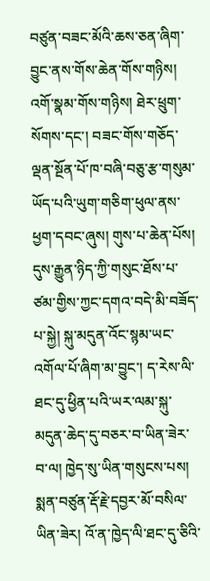བཙུན་བཟང་མོའི་ཆས་ཅན་ཞིག་བྱུང་ནས་གོས་ཆེན་གོས་གཉིས། འགོ་སྣམ་གོས་གཉིས། ཐེར་ཕྲུག་སོགས་དང་། བཟང་གོས་གཅོད་ལྡན་སྔོན་པོ་ཁ་བཞི་བཅུ་རྩ་གསུམ་ཡོད་པའི་ཡུག་གཅིག་ཕུལ་ནས་ཕྱག་དབང་ཞུས། གུས་པ་ཆེན་པོས། དུས་རྒྱུན་ཉིད་ཀྱི་གསུང་ཐོས་པ་ཙམ་གྱིས་ཀྱང་དགའ་བདེ་མི་བཟོད་པ་སྐྱེ། སྐུ་མདུན་འོང་སྙམ་ཡང་འགོལ་པོ་ཞིག་མ་བྱུང་། ད་རེས་ལི་ཐང་དུ་ཕྱིན་པའི་ཡར་ལམ་སྐུ་མདུན་ཆེད་དུ་བཅར་བ་ཡིན་ཟེར་བ་ལ། ཁྱེད་སུ་ཡིན་གསུངས་པས། སྨན་བཙུན་རྡོ་རྗེ་དབྱར་མོ་བསིལ་ཡིན་ཟེར། འོ་ན་ཁྱེད་ལི་ཐང་དུ་ཅིའི་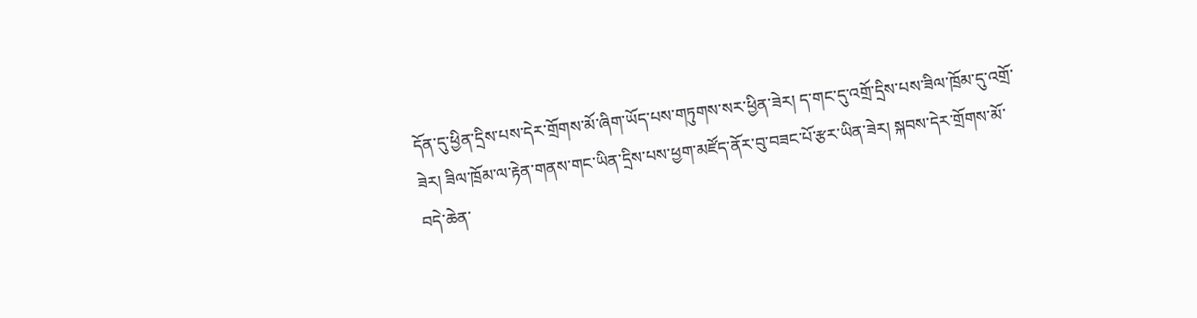དོན་དུ་ཕྱིན་དྲིས་པས་དེར་གྲོགས་མོ་ཞིག་ཡོད་པས་གཏུགས་སར་ཕྱིན་ཟེར། ད་གང་དུ་འགྲོ་དྲིས་པས་ཟིལ་ཁྲོམ་དུ་འགྲོ་ཟེར། ཟིལ་ཁྲོམ་ལ་རྟེན་གནས་གང་ཡིན་དྲིས་པས་ཕྱག་མཛོད་ནོར་བུ་བཟང་པོ་རྩར་ཡིན་ཟེར། སྐབས་དེར་གྲོགས་མོ་བདེ་ཆེན་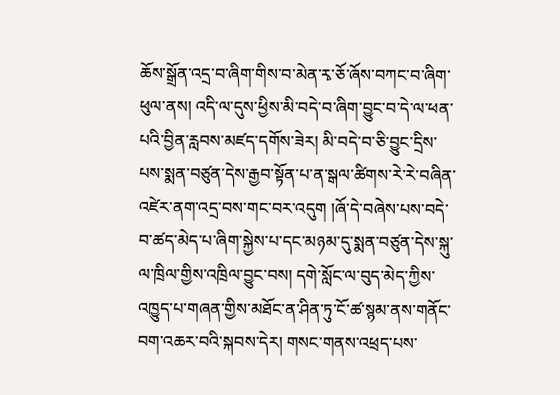ཆོས་སྒྲོན་འདྲ་བ་ཞིག་གིས་བ་མེན་རྭ་ཅོ་ཞོས་བཀང་བ་ཞིག་ཕུལ་ནས། འདི་ལ་དུས་ཕྱིས་མི་བདེ་བ་ཞིག་བྱུང་བ་དེ་ལ་ཕན་པའི་བྱིན་རླབས་མཛད་དགོས་ཟེར། མི་བདེ་བ་ཅི་བྱུང་དྲིས་པས་སྨན་བཙུན་དེས་རྒྱབ་སྟོན་པ་ན་སྒལ་ཚིགས་རེ་རེ་བཞིན་འཛེར་ནག་འདྲ་བས་གང་བར་འདུག །ཞོ་དེ་བཞེས་པས་བདེ་བ་ཚད་མེད་པ་ཞིག་སྐྱེས་པ་དང་མཉམ་དུ་སྨན་བཙུན་དེས་སྐུ་ལ་ཁྲིལ་གྱིས་འཁྲིལ་བྱུང་བས། དགེ་སློང་ལ་བུད་མེད་ཀྱིས་འཁྱུད་པ་གཞན་གྱིས་མཐོང་ན་ཤིན་ཏུ་ངོ་ཚ་སྙམ་ནས་གནོང་བག་འཆར་བའི་སྐབས་དེར། གསང་གནས་འཕྲད་པས་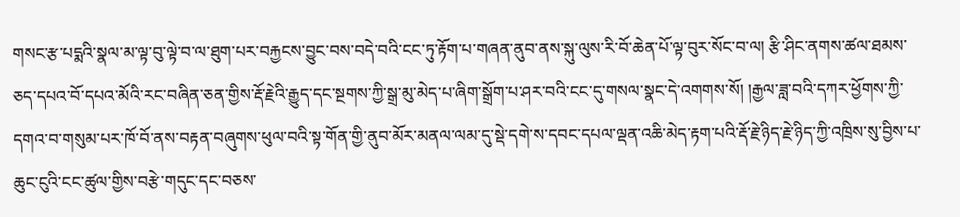གསང་རྩ་པདྨའི་སྣལ་མ་ལྟ་བུ་ལྟེ་བ་ལ་ཐུག་པར་བརྐྱངས་བྱུང་བས་བདེ་བའི་ངང་ཏུ་རྟོག་པ་གཞན་ནུབ་ནས་སྐུ་ལུས་རི་བོ་ཆེན་པོ་ལྟ་བུར་སོང་བ་ལ། རྩི་ཤིང་ནགས་ཚལ་ཐམས་ཅད་དཔའ་བོ་དཔའ་མོའི་རང་བཞིན་ཅན་གྱིས་རྡོ་རྗེའི་རྒྱུད་དང་སྔགས་ཀྱི་སྒྲ་མུ་མེད་པ་ཞིག་སྒྲོག་པ་ཤར་བའི་ངང་དུ་གསལ་སྣང་དེ་འགགས་སོ། །རྒྱལ་ཟླ་བའི་དཀར་ཕྱོགས་ཀྱི་དགའ་བ་གསུམ་པར་ཁོ་བོ་ནས་བརྟན་བཞུགས་ཕུལ་བའི་སྟ་གོན་གྱི་ནུབ་མོར་མནལ་ལམ་དུ་སྡེ་དགེ་ས་དབང་དཔལ་ལྡན་འཆི་མེད་རྟག་པའི་རྡོ་རྗེ་ཉིད་རྗེ་ཉིད་ཀྱི་འཁྲིས་སུ་བྱིས་པ་ཆུང་ངུའི་ངང་ཚུལ་གྱིས་བརྩེ་གདུང་དང་བཅས་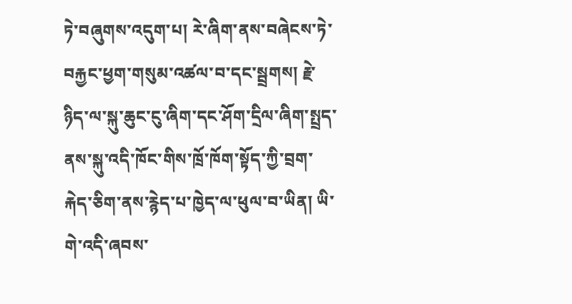ཏེ་བཞུགས་འདུག་པ། རེ་ཞིག་ནས་བཞེངས་ཏེ་བརྐྱང་ཕྱག་གསུམ་འཚལ་བ་དང་སྦྲགས། རྗེ་ཉིད་ལ་སྐུ་ཆུང་ངུ་ཞིག་དང་ཤོག་དྲིལ་ཞིག་སྤྲད་ནས་སྐུ་འདི་ཁོང་གིས་ཁྲོ་ཁོག་སྟོད་ཀྱི་བྲག་རྐེད་ཅིག་ནས་རྙེད་པ་ཁྱེད་ལ་ཕུལ་བ་ཡིན། ཡི་གེ་འདི་ཞབས་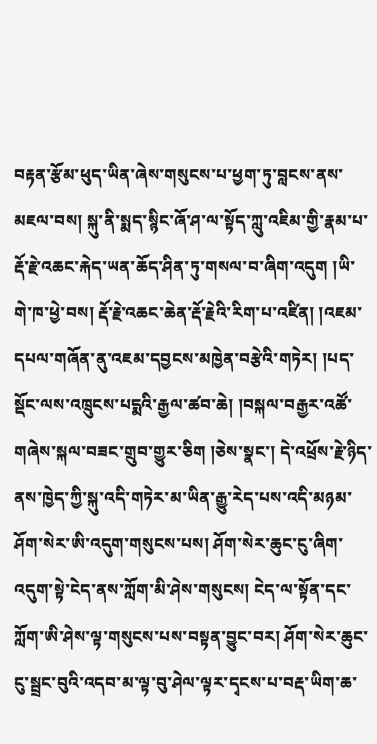བརྟན་རྩོམ་ཕུད་ཡིན་ཞེས་གསུངས་པ་ཕྱག་ཏུ་བླངས་ནས་མཇལ་བས། སྐུ་ནི་སྨད་སྙིང་ཞོ་ཤ་ལ་སྟོད་ཀླུ་འཇིམ་གྱི་རྣམ་པ་རྡོ་རྗེ་འཆང་རྐེད་ཡན་ཆོད་ཤིན་ཏུ་གསལ་བ་ཞིག་འདུག །ཡི་གེ་ཁ་ཕྱེ་བས། རྡོ་རྗེ་འཆང་ཆེན་རྡོ་རྗེའི་རིག་པ་འཛིན། །འཇམ་དཔལ་གཞོན་ནུ་འཇམ་དབྱངས་མཁྱེན་བརྩེའི་གཏེར། །པད་སྡོང་ལས་འཁྲུངས་པདྨའི་རྒྱལ་ཚབ་ཆེ། །བསྐལ་བརྒྱར་འཚོ་གཞེས་སྐལ་བཟང་གྲུབ་གྱུར་ཅིག །ཅེས་སྣང་། དེ་འཕྲོས་རྗེ་ཉིད་ནས་ཁྱེད་ཀྱི་སྐུ་འདི་གཏེར་མ་ཡིན་རྒྱུ་རེད་པས་འདི་མཉམ་ཤོག་སེར་ཨི་འདུག་གསུངས་པས། ཤོག་སེར་ཆུང་ངུ་ཞིག་འདུག་སྟེ་ངེད་ནས་ཀློག་མི་ཤེས་གསུངས། ངེད་ལ་སྟོན་དང་ཀློག་ཨི་ཤེས་ལྟ་གསུངས་པས་བསྟན་བྱུང་བར། ཤོག་སེར་ཆུང་ངུ་སྦྲང་བུའི་འདབ་མ་ལྟ་བུ་ཤེལ་ལྟར་དྭངས་པ་བརྡ་ཡིག་ཆ་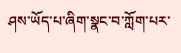ཤས་ཡོད་པ་ཞིག་སྣང་བ་ཀློག་པར་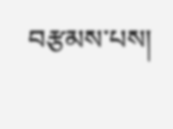བརྩམས་པས།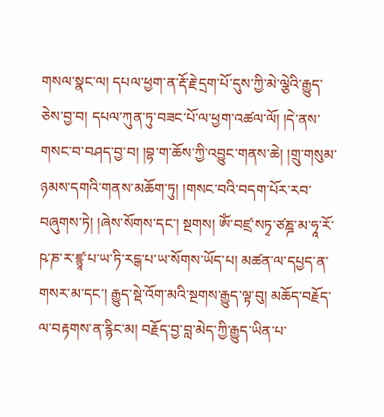གསལ་སྣང་ལ། དཔལ་ཕྱག་ན་རྡོ་རྗེ་དྲག་པོ་དུས་ཀྱི་མེ་ལྕེའི་རྒྱུད་ཅེས་བྱ་བ། དཔལ་ཀུན་ཏུ་བཟང་པོ་ལ་ཕྱག་འཚལ་ལོ། །དེ་ནས་གསང་བ་བཤད་བྱ་བ། །བྷ་ག་ཆོས་ཀྱི་འབྱུང་གནས་ཆེ། །གྲུ་གསུམ་ཉམས་དགའི་གནས་མཆོག་ཏུ། །གསང་བའི་བདག་པོར་རབ་བཞུགས་ཏེ། །ཞེས་སོགས་དང་། སྔགས། ཨོཾ་བཛྲ་སཏྭ་ཙཎྜ་མ་ཧཱ་རོ་ཥ་ཎ་ར་ཛྙཱ་པ་ཡ་ཏི་རངྒ་པ་ཡ་སོགས་ཡོད་པ། མཚན་ལ་དཔྱད་ན་གསར་མ་དང་། རྒྱུད་སྡེ་འོག་མའི་སྔགས་རྒྱུད་ལྟ་བུ། མཆོད་བརྗོད་ལ་བརྟགས་ན་རྙིང་མ། བརྗོད་བྱ་བླ་མེད་ཀྱི་རྒྱུད་ཡིན་པ་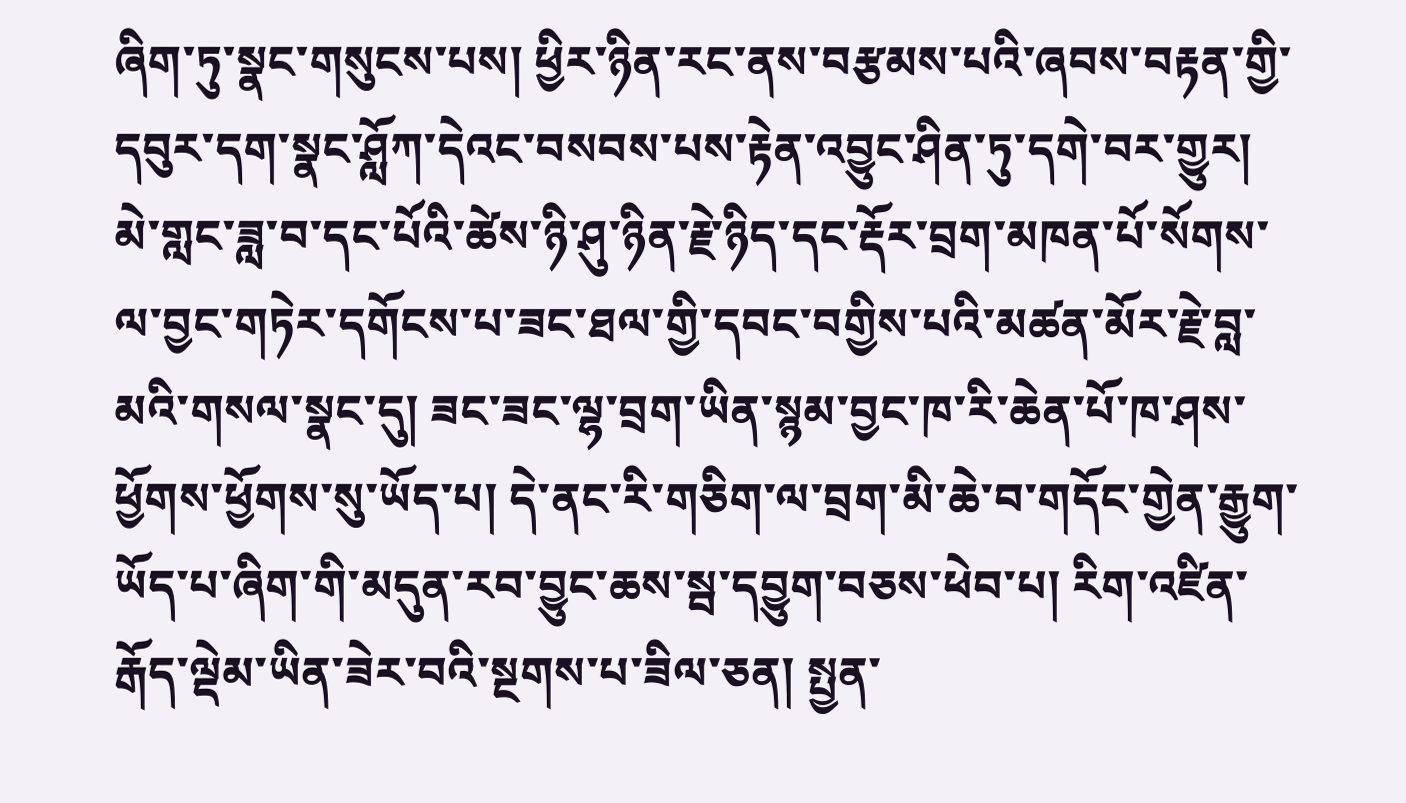ཞིག་ཏུ་སྣང་གསུངས་པས། ཕྱིར་ཉིན་རང་ནས་བརྩམས་པའི་ཞབས་བརྟན་གྱི་དབུར་དག་སྣང་ཤློཀ་དེའང་བསབས་པས་རྟེན་འབྱུང་ཤིན་ཏུ་དགེ་བར་གྱུར། མེ་གླང་ཟླ་བ་དང་པོའི་ཚེས་ཉི་ཤུ་ཉིན་རྗེ་ཉིད་དང་རྡོར་བྲག་མཁན་པོ་སོགས་ལ་བྱང་གཏེར་དགོངས་པ་ཟང་ཐལ་གྱི་དབང་བགྱིས་པའི་མཚན་མོར་རྗེ་བླ་མའི་གསལ་སྣང་དུ། ཟང་ཟང་ལྷ་བྲག་ཡིན་སྙམ་བྱང་ཁ་རི་ཆེན་པོ་ཁ་ཤས་ཕྱོགས་ཕྱོགས་སུ་ཡོད་པ། དེ་ནང་རི་གཅིག་ལ་བྲག་མི་ཆེ་བ་གདོང་གྱེན་རྒྱུག་ཡོད་པ་ཞིག་གི་མདུན་རབ་བྱུང་ཆས་སྦ་དབྱུག་བཅས་ཕེབ་པ། རིག་འཛིན་རྒོད་ལྡེམ་ཡིན་ཟེར་བའི་སྔགས་པ་ཟིལ་ཅན། སྤྱན་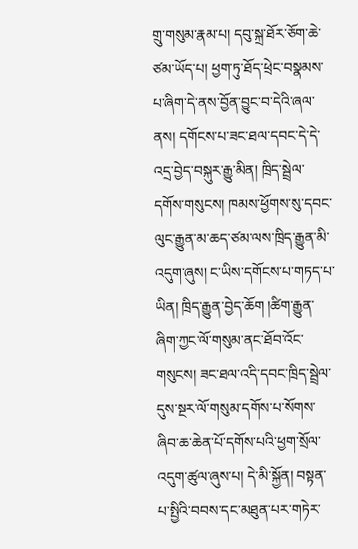གྲུ་གསུམ་རྣམ་པ། དབུ་སྐྲ་ཐོར་ཅོག་ཆེ་ཙམ་ཡོད་པ། ཕྱག་ཏུ་ཐོད་ཕྲེང་བསྣམས་པ་ཞིག་དེ་ནས་བྱོན་བྱུང་བ་དེའི་ཞལ་ནས། དགོངས་པ་ཟང་ཐལ་དབང་དེ་དེ་འདྲ་བྱེད་བསྐུར་རྒྱུ་མིན། ཁྲིད་སྦྲེལ་དགོས་གསུངས། ཁམས་ཕྱོགས་སུ་དབང་ལུང་རྒྱུན་མ་ཆད་ཙམ་ལས་ཁྲིད་རྒྱུན་མི་འདུག་ཞུས། ང་ཡིས་དགོངས་པ་གཏད་པ་ཡིན། ཁྲིད་རྒྱུན་བྱེད་ཆོག །ཚིག་རྒྱུན་ཞིག་ཀྱང་ལོ་གསུམ་ནང་ཐོབ་འོང་གསུངས། ཟང་ཐལ་འདི་དབང་ཁྲིད་སྦྲེལ་དུས་སྔར་ལོ་གསུམ་དགོས་པ་སོགས་ཞིབ་ཆ་ཆེན་པོ་དགོས་པའི་ཕྱག་སྲོལ་འདུག་ཚུལ་ཞུས་པ། དེ་མི་སྐྱོན། བསྟན་པ་སྤྱིའི་བབས་དང་མཐུན་པར་གཏེར་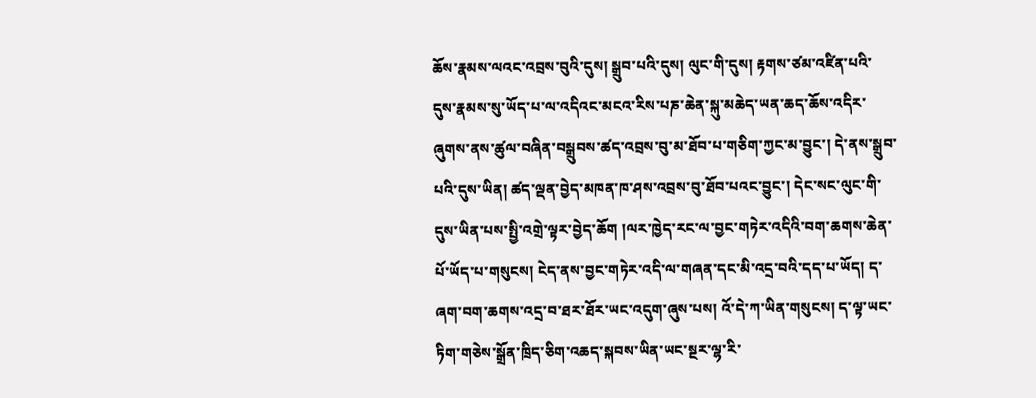ཆོས་རྣམས་ལའང་འབྲས་བུའི་དུས། སྒྲུབ་པའི་དུས། ལུང་གི་དུས། རྟགས་ཙམ་འཛིན་པའི་དུས་རྣམས་སུ་ཡོད་པ་ལ་འདིའང་མངའ་རིས་པཎ་ཆེན་སྐུ་མཆེད་ཡན་ཆད་ཆོས་འདིར་ཞུགས་ནས་ཚུལ་བཞིན་བསྒྲུབས་ཚད་འབྲས་བུ་མ་ཐོབ་པ་གཅིག་ཀྱང་མ་བྱུང་། དེ་ནས་སྒྲུབ་པའི་དུས་ཡིན། ཚད་ལྡན་བྱེད་མཁན་ཁ་ཤས་འབྲས་བུ་ཐོབ་པའང་བྱུང་། དེང་སང་ལུང་གི་དུས་ཡིན་པས་སྤྱི་འགྲེ་ལྟར་བྱེད་ཆོག །ལར་ཁྱེད་རང་ལ་བྱང་གཏེར་འདིའི་བག་ཆགས་ཆེན་པོ་ཡོད་པ་གསུངས། ངེད་ནས་བྱང་གཏེར་འདི་ལ་གཞན་དང་མི་འདྲ་བའི་དད་པ་ཡོད། ད་ཞག་བག་ཆགས་འདྲ་བ་ཐར་ཐོར་ཡང་འདུག་ཞུས་པས། འོ་དེ་ཀ་ཡིན་གསུངས། ད་ལྟ་ཡང་ཏིག་གཅེས་སྒྲོན་ཁྲིད་ཅིག་འཆད་སྐབས་ཡིན་ཡང་སྔར་ལྷ་རི་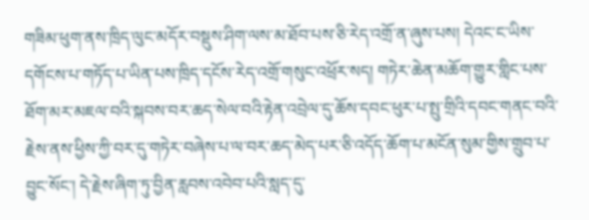གཟིམ་ཕུག་ནས་ཁྲིད་ལུང་མདོར་བསྡུས་ཤིག་ལས་མ་ཐོབ་པས་ཅི་རེད་འགྲོ་ན་ཞུས་པས། དེའང་ང་ཡིས་དགོངས་པ་གཏོད་པ་ཡིན་པས་ཁྲིད་དངོས་རེད་འགྲོ་གསུང་འཕྲོར་སད། གཏེར་ཆེན་མཆོག་གྱུར་གླིང་པས་ཐོག་མར་མཇལ་བའི་སྐབས་བར་ཆད་སེལ་བའི་རྟེན་འབྲེལ་དུ་ཆོས་དབང་ཕུར་པ་སྤུ་གྲིའི་དབང་གནང་བའི་རྗེས་ནས་ཕྱིས་ཀྱི་བར་དུ་གཏེར་བཞེས་པ་ལ་བར་ཆད་མེད་པར་ཅི་འདོད་ཆོག་པ་མངོན་སུམ་གྱིས་གྲུབ་པ་བྱུང་སོང་། དེ་རྗེས་ཞིག་ཏུ་བྱིན་རླབས་འབེབ་པའི་སླད་དུ་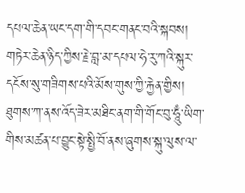དཔལ་ཆེན་ཡང་དག་གི་དབང་གནང་བའི་སྐབས། གཏེར་ཆེན་ཉིད་ཀྱིས་རྗེ་བླ་མ་དཔལ་ཧེ་རུ་ཀའི་སྐུར་དངོས་སུ་གཟིགས་པའི་མོས་གུས་ཀྱི་རྐྱེན་གྱིས། ཐུགས་ཀ་ནས་འོད་ཟེར་མཐིང་ནག་གི་གོང་བུ་ཧཱུྃ་ཡིག་གིས་མཚན་པ་བྱུང་སྟེ་སྤྱི་བོ་ནས་ཞུགས་སྐུ་ལུས་ལ་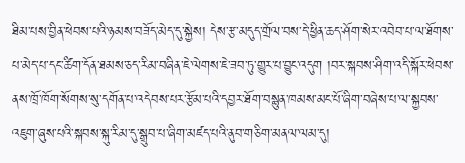ཐིམ་པས་བྱིན་ཕེབས་པའི་ཉམས་བཟོད་མེད་དུ་སྐྱེས། དེས་རྩ་མདུད་གྲོལ་བས་དེ་ཕྱིན་ཆད་ཤོག་སེར་འབེབ་པ་ལ་ཐོགས་པ་མེད་པ་དང་ཚིག་དོན་ཐམས་ཅད་རིམ་བཞིན་ཇེ་ལེགས་ཇེ་ཟབ་ཏུ་གྱུར་པ་བྱུང་འདུག །བར་སྐབས་ཤིག་འདི་སྐོར་ཕེབས་ནས་ཁྲོ་ཁོག་སོགས་སུ་དགོན་པ་འདེབས་པར་རྩོམ་པའི་དབྱར་ཐོག་བསྙུན་ཁམས་མང་པོ་ཞིག་བཞེས་པ་ལ་སྐྱབས་འཇུག་ཞུས་པའི་སྐབས་སྐུ་རིམ་དུ་སྒྲུབ་པ་ཞིག་མཛད་པའི་ནུབ་གཅིག་མནལ་ལམ་དུ།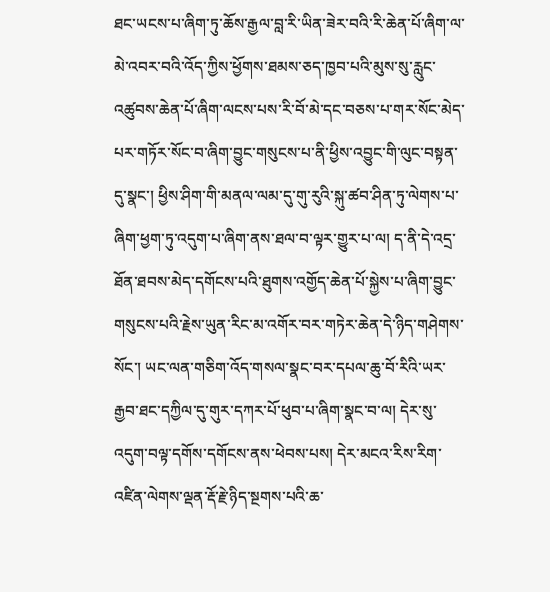ཐང་ཡངས་པ་ཞིག་ཏུ་ཆོས་རྒྱལ་བླ་རི་ཡིན་ཟེར་བའི་རི་ཆེན་པོ་ཞིག་ལ་མེ་འབར་བའི་འོད་ཀྱིས་ཕྱོགས་ཐམས་ཅད་ཁྱབ་པའི་མུས་སུ་རླུང་འཚུབས་ཆེན་པོ་ཞིག་ལངས་པས་རི་བོ་མེ་དང་བཅས་པ་གར་སོང་མེད་པར་གཏོར་སོང་བ་ཞིག་བྱུང་གསུངས་པ་ནི་ཕྱིས་འབྱུང་གི་ལུང་བསྟན་དུ་སྣང་། ཕྱིས་ཤིག་གི་མནལ་ལམ་དུ་གུ་རུའི་སྐུ་ཚབ་ཤིན་ཏུ་ལེགས་པ་ཞིག་ཕྱག་ཏུ་འདུག་པ་ཞིག་ནས་ཐལ་བ་ལྟར་གྱུར་པ་ལ། ད་ནི་དེ་འདྲ་ཐོན་ཐབས་མེད་དགོངས་པའི་ཐུགས་འགྱོད་ཆེན་པོ་སྐྱེས་པ་ཞིག་བྱུང་གསུངས་པའི་རྗེས་ཡུན་རིང་མ་འགོར་བར་གཏེར་ཆེན་དེ་ཉིད་གཤེགས་སོང་། ཡང་ལན་གཅིག་འོད་གསལ་སྣང་བར་དཔལ་ཆུ་བོ་རིའི་ཡར་རྒྱབ་ཐང་དཀྱིལ་དུ་གུར་དཀར་པོ་ཕུབ་པ་ཞིག་སྣང་བ་ལ། དེར་སུ་འདུག་བལྟ་དགོས་དགོངས་ནས་ཕེབས་པས། དེར་མངའ་རིས་རིག་འཛིན་ལེགས་ལྡན་རྡོ་རྗེ་ཉིད་སྔགས་པའི་ཆ་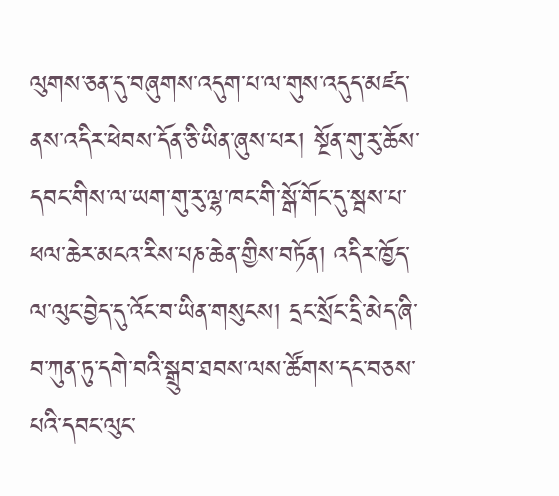ལུགས་ཅན་དུ་བཞུགས་འདུག་པ་ལ་གུས་འདུད་མཛད་ནས་འདིར་ཕེབས་དོན་ཅི་ཡིན་ཞུས་པར། སྔོན་གུ་རུ་ཆོས་དབང་གིས་ལ་ཡག་གུ་རུ་ལྷ་ཁང་གི་སྒོ་གོང་དུ་སྦས་པ་ཕལ་ཆེར་མངའ་རིས་པཎ་ཆེན་གྱིས་བཏོན། འདིར་ཁྱོད་ལ་ལུང་བྱེད་དུ་འོང་བ་ཡིན་གསུངས། དྲང་སྲོང་དྲི་མེད་ཞི་བ་ཀུན་ཏུ་དགེ་བའི་སྒྲུབ་ཐབས་ལས་ཚོགས་དང་བཅས་པའི་དབང་ལུང་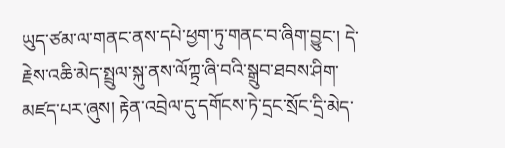ཡུད་ཙམ་ལ་གནང་ནས་དཔེ་ཕྱག་ཏུ་གནང་བ་ཞིག་བྱུང་། དེ་རྗེས་འཆི་མེད་སྤྲུལ་སྐུ་ནས་ལོཀྟྲ་ཞི་བའི་སྒྲུབ་ཐབས་ཤིག་མཛད་པར་ཞུས། རྟེན་འབྲེལ་དུ་དགོངས་ཏེ་དྲང་སྲོང་དྲི་མེད་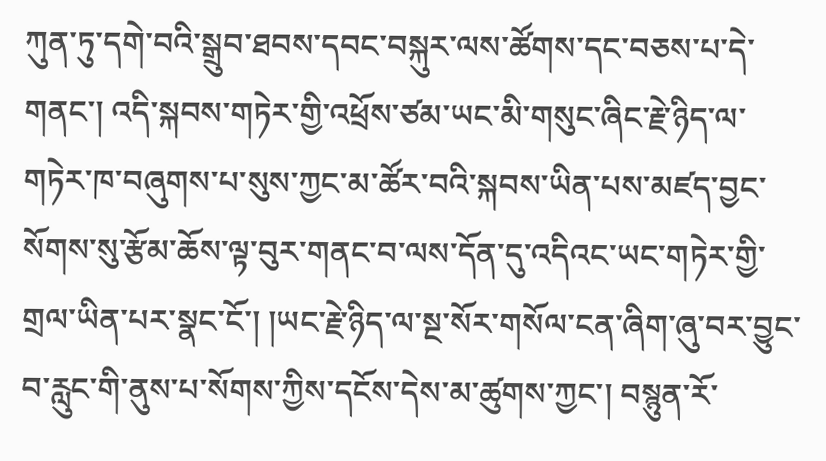ཀུན་ཏུ་དགེ་བའི་སྒྲུབ་ཐབས་དབང་བསྐུར་ལས་ཚོགས་དང་བཅས་པ་དེ་གནང་། འདི་སྐབས་གཏེར་གྱི་འཕྲོས་ཙམ་ཡང་མི་གསུང་ཞིང་རྗེ་ཉིད་ལ་གཏེར་ཁ་བཞུགས་པ་སུས་ཀྱང་མ་ཚོར་བའི་སྐབས་ཡིན་པས་མཛད་བྱང་སོགས་སུ་རྩོམ་ཆོས་ལྟ་བུར་གནང་བ་ལས་དོན་དུ་འདིའང་ཡང་གཏེར་གྱི་གྲལ་ཡིན་པར་སྣང་ངོ་། །ཡང་རྗེ་ཉིད་ལ་སྔ་སོར་གསོལ་ངན་ཞིག་ཞུ་བར་བྱུང་བ་རླུང་གི་ནུས་པ་སོགས་ཀྱིས་དངོས་དེས་མ་ཚུགས་ཀྱང་། བསྙུན་རོ་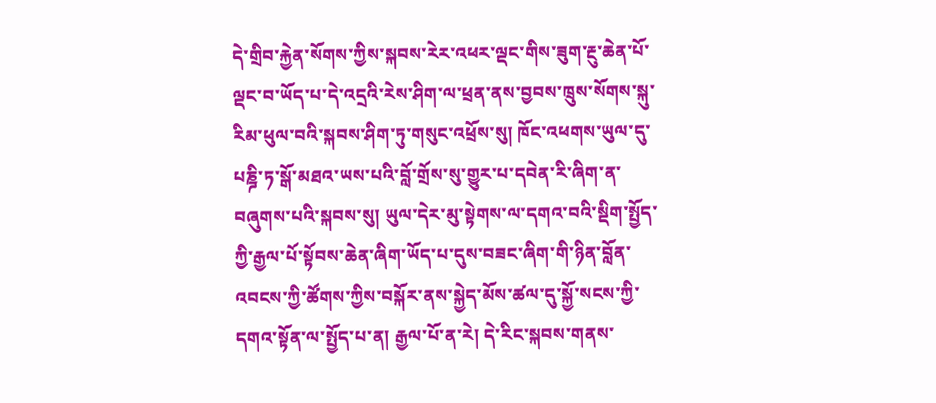དེ་གྲིབ་རྐྱེན་སོགས་ཀྱིས་སྐབས་རེར་འཕར་ལྡང་གིས་ཟུག་རྔུ་ཆེན་པོ་ལྡང་བ་ཡོད་པ་དེ་འདྲའི་རེས་ཤིག་ལ་ཕྲན་ནས་བྱབས་ཁྲུས་སོགས་སྐུ་རིམ་ཕུལ་བའི་སྐབས་ཤིག་ཏུ་གསུང་འཕྲོས་སུ། ཁོང་འཕགས་ཡུལ་དུ་པཎྜི་ཏ་སྒོ་མཐའ་ཡས་པའི་བློ་གྲོས་སུ་གྱུར་པ་དབེན་རི་ཞིག་ན་བཞུགས་པའི་སྐབས་སུ། ཡུལ་དེར་མུ་སྟེགས་ལ་དགའ་བའི་སྡིག་སྤྱོད་ཀྱི་རྒྱལ་པོ་སྟོབས་ཆེན་ཞིག་ཡོད་པ་དུས་བཟང་ཞིག་གི་ཉིན་བློན་འབངས་ཀྱི་ཚོགས་ཀྱིས་བསྐོར་ནས་སྐྱེད་མོས་ཚལ་དུ་སྐྱོ་སངས་ཀྱི་དགའ་སྟོན་ལ་སྤྱོད་པ་ན། རྒྱལ་པོ་ན་རེ། དེ་རིང་སྐབས་གནས་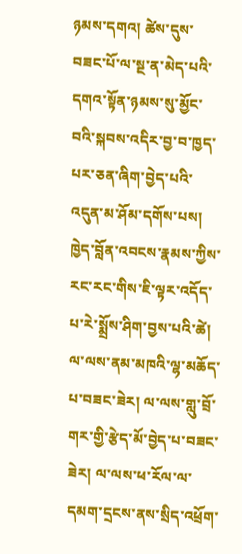ཉམས་དགའ། ཚེས་དུས་བཟང་པོ་ལ་སྔ་ན་མེད་པའི་དགའ་སྟོན་ཉམས་སུ་མྱོང་བའི་སྐབས་འདིར་བྱ་བ་ཁྱད་པར་ཅན་ཞིག་བྱེད་པའི་འདུན་མ་ཤོམ་དགོས་པས། ཁྱེད་བློན་འབངས་རྣམས་ཀྱིས་རང་རང་གིས་ཇི་ལྟར་འདོད་པ་རེ་སྨྲོས་ཤིག་བྱས་པའི་ཚེ། ལ་ལས་ནམ་མཁའི་ལྷ་མཆོད་པ་བཟང་ཟེར། ལ་ལས་གླུ་བྲོ་གར་གྱི་རྩེད་མོ་བྱེད་པ་བཟང་ཟེར། ལ་ལས་ཕ་རོལ་ལ་དམག་དྲངས་ནས་སྲིད་འཕྲོག་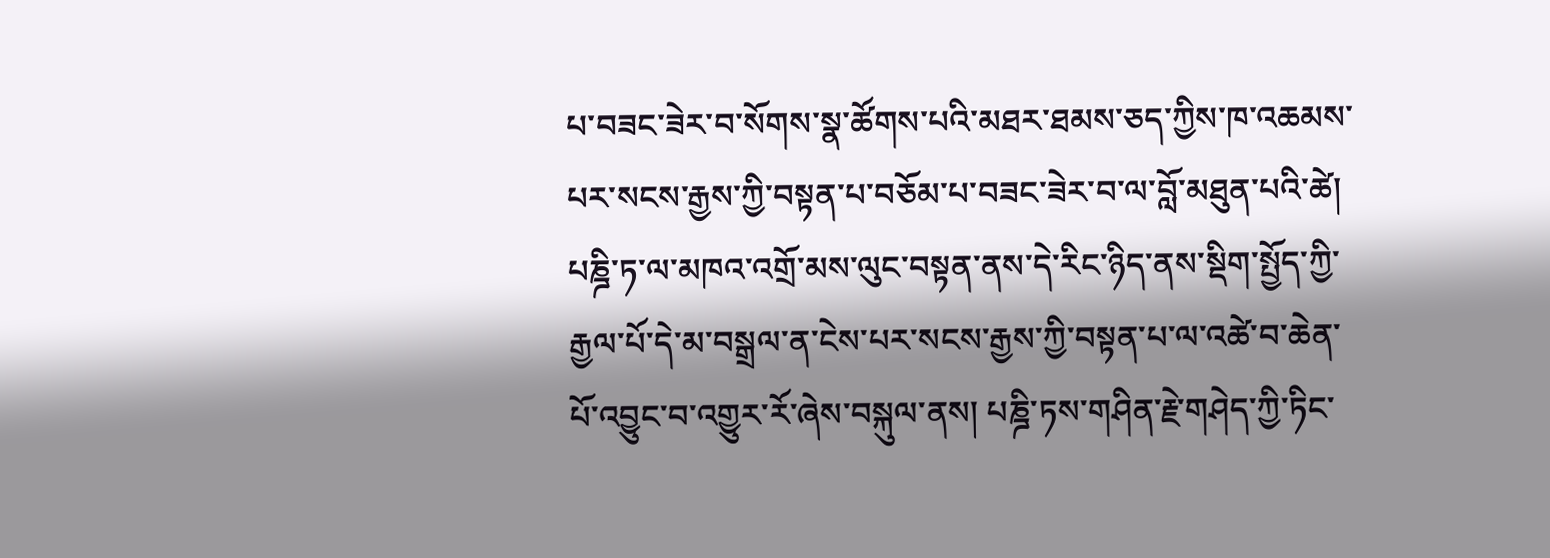པ་བཟང་ཟེར་བ་སོགས་སྣ་ཚོགས་པའི་མཐར་ཐམས་ཅད་ཀྱིས་ཁ་འཆམས་པར་སངས་རྒྱས་ཀྱི་བསྟན་པ་བཅོམ་པ་བཟང་ཟེར་བ་ལ་བློ་མཐུན་པའི་ཚེ། པཎྜི་ཏ་ལ་མཁའ་འགྲོ་མས་ལུང་བསྟན་ནས་དེ་རིང་ཉིད་ནས་སྡིག་སྤྱོད་ཀྱི་རྒྱལ་པོ་དེ་མ་བསྒྲལ་ན་ངེས་པར་སངས་རྒྱས་ཀྱི་བསྟན་པ་ལ་འཚེ་བ་ཆེན་པོ་འབྱུང་བ་འགྱུར་རོ་ཞེས་བསྐུལ་ནས། པཎྜི་ཏས་གཤིན་རྗེ་གཤེད་ཀྱི་ཏིང་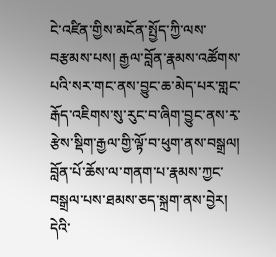ངེ་འཛིན་གྱིས་མངོན་སྤྱོད་ཀྱི་ལས་བརྩམས་པས། རྒྱལ་བློན་རྣམས་འཚོགས་པའི་སར་གང་ནས་བྱུང་ཆ་མེད་པར་གླང་རྒོད་འཇིགས་སུ་རུང་བ་ཞིག་བྱུང་ནས་རྭ་རྩེས་སྡིག་རྒྱལ་གྱི་ལྟོ་བ་ཕུག་ནས་བསྒྲལ། བློན་པོ་ཆོས་ལ་གནག་པ་རྣམས་ཀྱང་བསྒྲལ་པས་ཐམས་ཅད་སྐྲག་ནས་བྱེར། དེའི་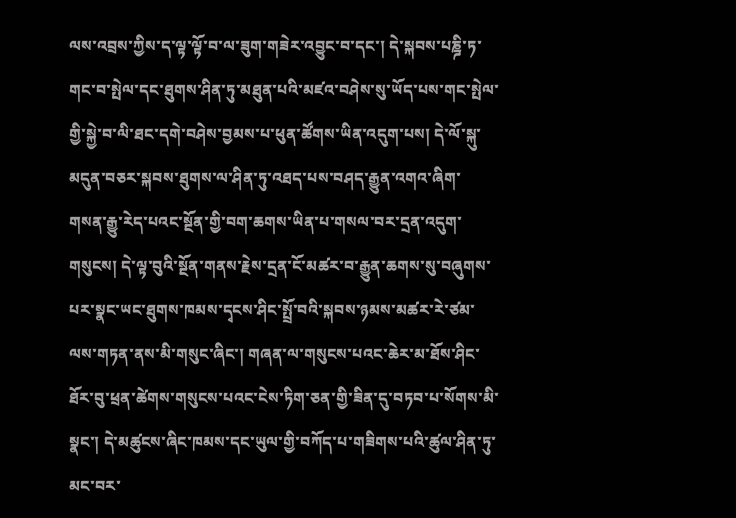ལས་འབྲས་ཀྱིས་ད་ལྟ་ལྟོ་བ་ལ་ཟུག་གཟེར་འབྱུང་བ་དང་། དེ་སྐབས་པཎྜི་ཏ་གང་བ་སྤེལ་དང་ཐུགས་ཤིན་ཏུ་མཐུན་པའི་མཛའ་བཤེས་སུ་ཡོད་པས་གང་སྤེལ་གྱི་སྐྱེ་བ་ལི་ཐང་དགེ་བཤེས་བྱམས་པ་ཕུན་ཚོགས་ཡིན་འདུག་པས། དེ་ལོ་སྐུ་མདུན་བཅར་སྐབས་ཐུགས་ལ་ཤིན་ཏུ་འཐད་པས་བཤད་རྒྱུན་འགའ་ཞིག་གསན་རྒྱུ་རེད་པའང་སྔོན་གྱི་བག་ཆགས་ཡིན་པ་གསལ་བར་དྲན་འདུག་གསུངས། དེ་ལྟ་བུའི་སྔོན་གནས་རྗེས་དྲན་ངོ་མཚར་བ་རྒྱུན་ཆགས་སུ་བཞུགས་པར་སྣང་ཡང་ཐུགས་ཁམས་དྭངས་ཤིང་སྤྲོ་བའི་སྐབས་ཉམས་མཚར་རེ་ཙམ་ལས་གཏན་ནས་མི་གསུང་ཞིང་། གཞན་ལ་གསུངས་པའང་ཆེར་མ་ཐོས་ཤིང་ཐོར་བུ་ཕྲན་ཚེགས་གསུངས་པའང་ངེས་ཏིག་ཅན་གྱི་ཟིན་དུ་བཏབ་པ་སོགས་མི་སྣང་། དེ་མཚུངས་ཞིང་ཁམས་དང་ཡུལ་གྱི་བཀོད་པ་གཟིགས་པའི་ཚུལ་ཤིན་ཏུ་མང་བར་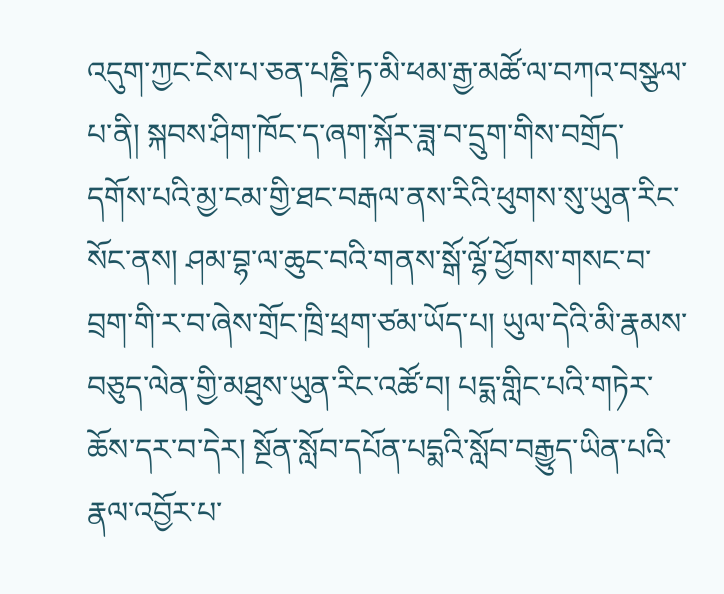འདུག་ཀྱང་ངེས་པ་ཅན་པཎྜི་ཏ་མི་ཕམ་རྒྱ་མཚོ་ལ་བཀའ་བསྩལ་པ་ནི། སྐབས་ཤིག་ཁོང་ད་ཞག་སྐོར་ཟླ་བ་དྲུག་གིས་བགྲོད་དགོས་པའི་མྱ་ངམ་གྱི་ཐང་བརྒལ་ནས་རིའི་ཕུགས་སུ་ཡུན་རིང་སོང་ནས། ཤམ་བྷ་ལ་ཆུང་བའི་གནས་སྒོ་ལྷོ་ཕྱོགས་གསང་བ་བྲག་གི་ར་བ་ཞེས་གྲོང་ཁྲི་ཕྲག་ཙམ་ཡོད་པ། ཡུལ་དེའི་མི་རྣམས་བཅུད་ལེན་གྱི་མཐུས་ཡུན་རིང་འཚོ་བ། པདྨ་གླིང་པའི་གཏེར་ཆོས་དར་བ་དེར། སྔོན་སློབ་དཔོན་པདྨའི་སློབ་བརྒྱུད་ཡིན་པའི་རྣལ་འབྱོར་པ་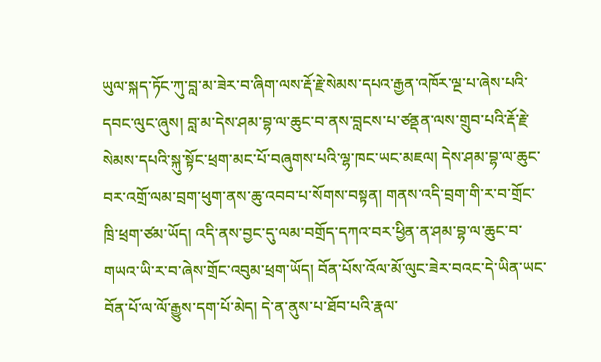ཡུལ་སྐད་ཏོང་ཀུ་བླ་མ་ཟེར་བ་ཞིག་ལས་རྡོ་རྗེ་སེམས་དཔའ་རྒྱན་འཁོར་ལྔ་པ་ཞེས་པའི་དབང་ལུང་ཞུས། བླ་མ་དེས་ཤམ་བྷ་ལ་ཆུང་བ་ནས་བླངས་པ་ཙནྡན་ལས་གྲུབ་པའི་རྡོ་རྗེ་སེམས་དཔའི་སྐུ་སྟོང་ཕྲག་མང་པོ་བཞུགས་པའི་ལྷ་ཁང་ཡང་མཇལ། དེས་ཤམ་བྷ་ལ་ཆུང་བར་འགྲོ་ལམ་བྲག་ཕུག་ནས་ཆུ་འབབ་པ་སོགས་བསྟན། གནས་འདི་བྲག་གི་ར་བ་གྲོང་ཁྲི་ཕྲག་ཙམ་ཡོད། འདི་ནས་བྱང་དུ་ལམ་བགྲོད་དཀའ་བར་ཕྱིན་ན་ཤམ་བྷ་ལ་ཆུང་བ་གཡའ་ཡི་ར་བ་ཞེས་གྲོང་འབུམ་ཕྲག་ཡོད། བོན་པོས་འོལ་མོ་ལུང་ཟེར་བའང་དེ་ཡིན་ཡང་བོན་པོ་ལ་ལོ་རྒྱུས་དག་པོ་མེད། དེ་ན་ནུས་པ་ཐོབ་པའི་རྣལ་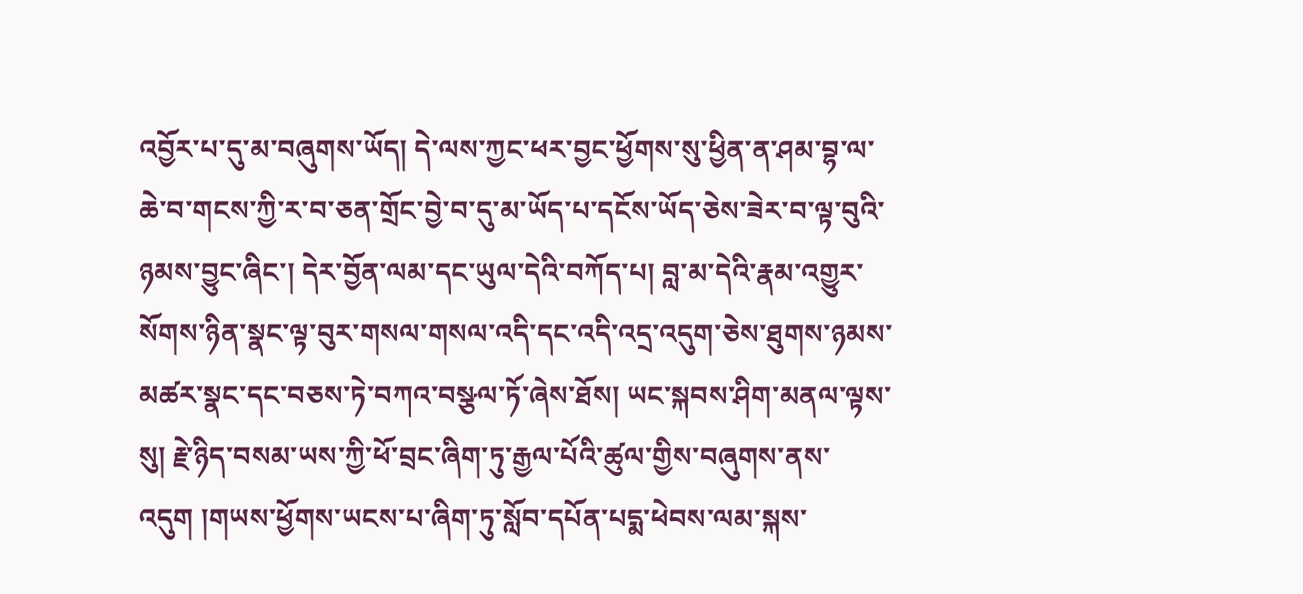འབྱོར་པ་དུ་མ་བཞུགས་ཡོད། དེ་ལས་ཀྱང་ཕར་བྱང་ཕྱོགས་སུ་ཕྱིན་ན་ཤམ་བྷ་ལ་ཆེ་བ་གངས་ཀྱི་ར་བ་ཅན་གྲོང་བྱེ་བ་དུ་མ་ཡོད་པ་དངོས་ཡོད་ཅེས་ཟེར་བ་ལྟ་བུའི་ཉམས་བྱུང་ཞིང་། དེར་བྱོན་ལམ་དང་ཡུལ་དེའི་བཀོད་པ། བླ་མ་དེའི་རྣམ་འགྱུར་སོགས་ཉིན་སྣང་ལྟ་བུར་གསལ་གསལ་འདི་དང་འདི་འདྲ་འདུག་ཅེས་ཐུགས་ཉམས་མཚར་སྣང་དང་བཅས་ཏེ་བཀའ་བསྩལ་ཏོ་ཞེས་ཐོས། ཡང་སྐབས་ཤིག་མནལ་ལྟས་སུ། རྗེ་ཉིད་བསམ་ཡས་ཀྱི་ཕོ་བྲང་ཞིག་ཏུ་རྒྱལ་པོའི་ཚུལ་གྱིས་བཞུགས་ནས་འདུག །གཡས་ཕྱོགས་ཡངས་པ་ཞིག་ཏུ་སློབ་དཔོན་པདྨ་ཕེབས་ལམ་སྐས་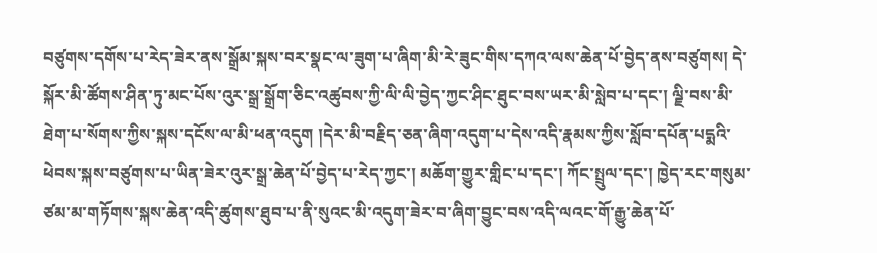བཙུགས་དགོས་པ་རེད་ཟེར་ནས་སྒྲོམ་སྐས་བར་སྣང་ལ་ཟུག་པ་ཞིག་མི་རེ་ཟུང་གིས་དཀའ་ལས་ཆེན་པོ་བྱེད་ནས་བཙུགས། དེ་སྐོར་མི་ཚོགས་ཤིན་ཏུ་མང་པོས་འུར་སྒྲ་སྒྲོག་ཅིང་འཚུབས་ཀྱི་ལི་ལི་བྱེད་ཀྱང་ཤིང་ཐུང་བས་ཡར་མི་སླེབ་པ་དང་། ལྗི་བས་མི་ཐེག་པ་སོགས་ཀྱིས་སྐས་དངོས་ལ་མི་ཕན་འདུག །དེར་མི་བརྗིད་ཅན་ཞིག་འདུག་པ་དེས་འདི་རྣམས་ཀྱིས་སློབ་དཔོན་པདྨའི་ཕེབས་སྐས་བཙུགས་པ་ཡིན་ཟེར་འུར་སྒྲ་ཆེན་པོ་བྱེད་པ་རེད་ཀྱང་། མཆོག་གྱུར་གླིང་པ་དང་། ཀོང་སྤྲུལ་དང་། ཁྱེད་རང་གསུམ་ཙམ་མ་གཏོགས་སྐས་ཆེན་འདི་ཚུགས་ཐུབ་པ་ནི་སུའང་མི་འདུག་ཟེར་བ་ཞིག་བྱུང་བས་འདི་ལའང་གོ་རྒྱུ་ཆེན་པོ་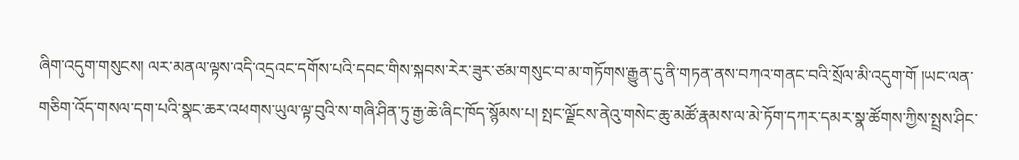ཞིག་འདུག་གསུངས། ལར་མནལ་ལྟས་འདི་འདྲའང་དགོས་པའི་དབང་གིས་སྐབས་རེར་ཟུར་ཙམ་གསུང་བ་མ་གཏོགས་རྒྱུན་དུ་ནི་གཏན་ནས་བཀའ་གནང་བའི་སྲོལ་མི་འདུག་གོ །ཡང་ལན་གཅིག་འོད་གསལ་དག་པའི་སྣང་ཆར་འཕགས་ཡུལ་ལྟ་བུའི་ས་གཞི་ཤིན་ཏུ་རྒྱ་ཆེ་ཞིང་ཁོད་སྙོམས་པ། སྤང་ལྗོངས་ནེའུ་གསེང་ཆུ་མཚོ་རྣམས་ལ་མེ་ཏོག་དཀར་དམར་སྣ་ཚོགས་ཀྱིས་སྤྲས་ཤིང་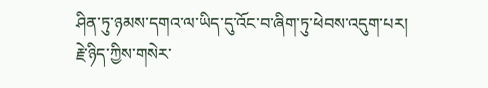ཤིན་ཏུ་ཉམས་དགའ་ལ་ཡིད་དུ་འོང་བ་ཞིག་ཏུ་ཕེབས་འདུག་པར། རྗེ་ཉིད་ཀྱིས་གསེར་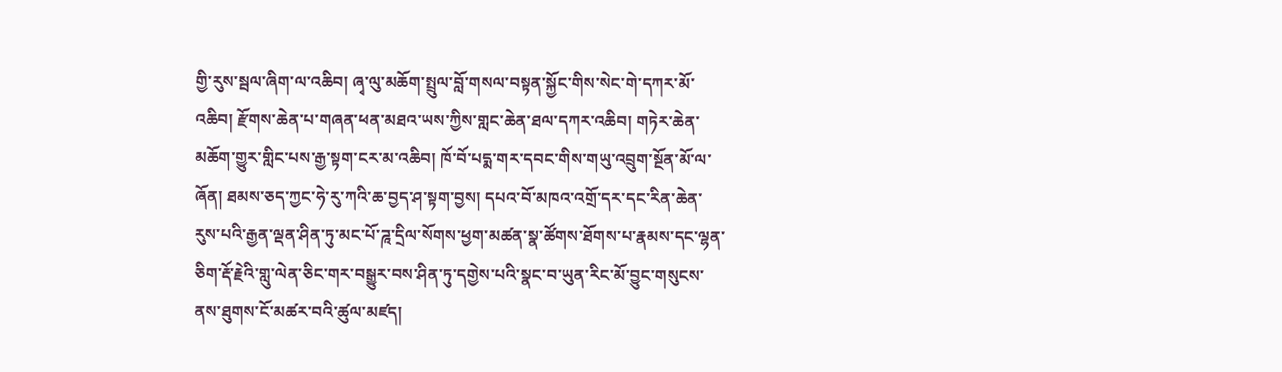གྱི་རུས་སྦལ་ཞིག་ལ་འཆིབ། ཞྭ་ལུ་མཆོག་སྤྲུལ་བློ་གསལ་བསྟན་སྐྱོང་གིས་སེང་གེ་དཀར་མོ་འཆིབ། རྫོགས་ཆེན་པ་གཞན་ཕན་མཐའ་ཡས་ཀྱིས་གླང་ཆེན་ཐལ་དཀར་འཆིབ། གཏེར་ཆེན་མཆོག་གྱུར་གླིང་པས་རྒྱ་སྟག་ངར་མ་འཆིབ། ཁོ་བོ་པདྨ་གར་དབང་གིས་གཡུ་འབྲུག་སྔོན་མོ་ལ་ཞོན། ཐམས་ཅད་ཀྱང་ཧེ་རུ་ཀའི་ཆ་བྱད་ཤ་སྟག་བྱས། དཔའ་བོ་མཁའ་འགྲོ་དར་དང་རིན་ཆེན་རུས་པའི་རྒྱན་ལྡན་ཤིན་ཏུ་མང་པོ་ཌཱ་དྲིལ་སོགས་ཕྱག་མཚན་སྣ་ཚོགས་ཐོགས་པ་རྣམས་དང་ལྷན་ཅིག་རྡོ་རྗེའི་གླུ་ལེན་ཅིང་གར་བསྒྱུར་བས་ཤིན་ཏུ་དགྱེས་པའི་སྣང་བ་ཡུན་རིང་མོ་བྱུང་གསུངས་ནས་ཐུགས་ངོ་མཚར་བའི་ཚུལ་མཛད།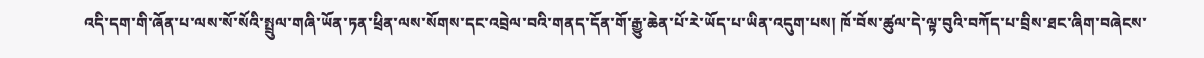འདི་དག་གི་ཞོན་པ་ལས་སོ་སོའི་སྤྲུལ་གཞི་ཡོན་ཏན་ཕྲིན་ལས་སོགས་དང་འབྲེལ་བའི་གནད་དོན་གོ་རྒྱུ་ཆེན་པོ་རེ་ཡོད་པ་ཡིན་འདུག་པས། ཁོ་བོས་ཚུལ་དེ་ལྟ་བུའི་བཀོད་པ་བྲིས་ཐང་ཞིག་བཞེངས་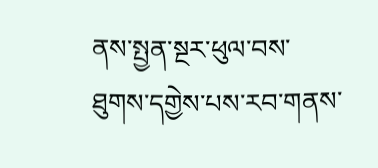ནས་སྤྱན་སྔར་ཕུལ་བས་ཐུགས་དགྱེས་པས་རབ་གནས་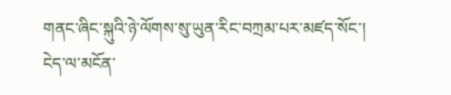གནང་ཞིང་སྐུའི་ཉེ་ལོགས་སུ་ཡུན་རིང་བཀྲམ་པར་མཛད་སོང་། ངེད་ལ་མངོན་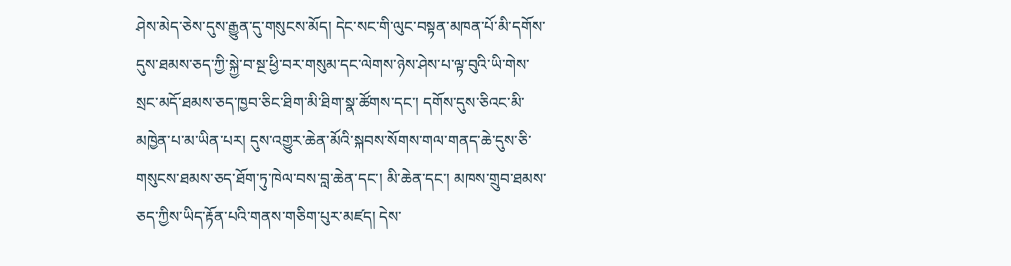ཤེས་མེད་ཅེས་དུས་རྒྱུན་དུ་གསུངས་མོད། དེང་སང་གི་ལུང་བསྟན་མཁན་པོ་མི་དགོས་དུས་ཐམས་ཅད་ཀྱི་སྐྱེ་བ་སྔ་ཕྱི་བར་གསུམ་དང་ལེགས་ཉེས་ཤེས་པ་ལྟ་བུའི་ཡི་གེས་སྲང་མདོ་ཐམས་ཅད་ཁྱབ་ཅིང་ཐིག་མི་ཐིག་སྣ་ཚོགས་དང་། དགོས་དུས་ཅིའང་མི་མཁྱེན་པ་མ་ཡིན་པར། དུས་འགྱུར་ཆེན་མོའི་སྐབས་སོགས་གལ་གནད་ཆེ་དུས་ཅི་གསུངས་ཐམས་ཅད་ཐོག་ཏུ་ཁེལ་བས་བླ་ཆེན་དང་། མི་ཆེན་དང་། མཁས་གྲུབ་ཐམས་ཅད་ཀྱིས་ཡིད་རྟོན་པའི་གནས་གཅིག་པུར་མཛད། དེས་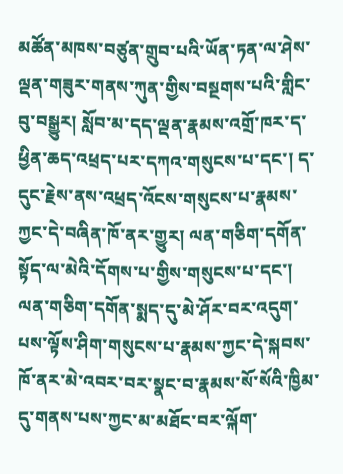མཚོན་མཁས་བཙུན་གྲུབ་པའི་ཡོན་ཏན་ལ་ཤེས་ལྡན་གཟུར་གནས་ཀུན་གྱིས་བསྔགས་པའི་གླིང་བུ་བསྒྱུར། སློབ་མ་དད་ལྡན་རྣམས་འགྲོ་ཁར་ད་ཕྱིན་ཆད་འཕྲད་པར་དཀའ་གསུངས་པ་དང་། ད་དུང་རྗེས་ནས་འཕྲད་འོངས་གསུངས་པ་རྣམས་ཀྱང་དེ་བཞིན་ཁོ་ནར་གྱུར། ལན་གཅིག་དགོན་སྟོད་ལ་མེའི་དོགས་པ་གྱིས་གསུངས་པ་དང་། ལན་གཅིག་དགོན་སྨད་དུ་མེ་ཤོར་བར་འདུག་པས་ལྟོས་ཤིག་གསུངས་པ་རྣམས་ཀྱང་དེ་སྐབས་ཁོ་ནར་མེ་འབར་བར་སྣང་བ་རྣམས་སོ་སོའི་ཁྱིམ་དུ་གནས་པས་ཀྱང་མ་མཐོང་བར་ལྐོག་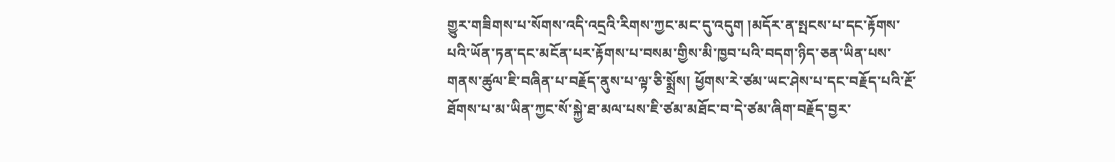གྱུར་གཟིགས་པ་སོགས་འདི་འདྲའི་རིགས་ཀྱང་མང་དུ་འདུག །མདོར་ན་སྤངས་པ་དང་རྟོགས་པའི་ཡོན་ཏན་དང་མངོན་པར་རྟོགས་པ་བསམ་གྱིས་མི་ཁྱབ་པའི་བདག་ཉིད་ཅན་ཡིན་པས་གནས་ཚུལ་ཇི་བཞིན་པ་བརྗོད་ནུས་པ་ལྟ་ཅི་སྨྲོས། ཕྱོགས་རེ་ཙམ་ཡང་ཤེས་པ་དང་བརྗོད་པའི་རྔོ་ཐོགས་པ་མ་ཡིན་ཀྱང་སོ་སྐྱེ་ཐ་མལ་པས་ཇི་ཙམ་མཐོང་བ་དེ་ཙམ་ཞིག་བརྗོད་བྱར་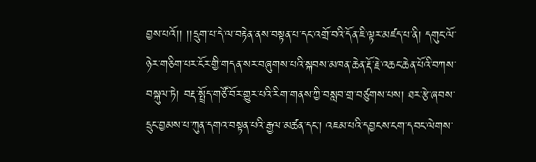བྱས་པའོ།། །།དྲུག་པ་དེ་ལ་བརྟེན་ནས་བསྟན་པ་དང་འགྲོ་བའི་དོན་ཇི་ལྟར་མཛད་པ་ནི། དགུང་ལོ་ཉེར་གཅིག་པར་ངོར་གྱི་གདན་སར་བཞུགས་པའི་སྐབས་མཁན་ཆེན་རྡོ་རྗེ་འཆང་ཆེན་པོའི་བཀས་བསྐུལ་ཏེ། བརྡ་སྤྲོད་གཙོ་བོར་གྱུར་པའི་རིག་གནས་ཀྱི་བསླབ་གྲ་བཙུགས་པས། ཐར་རྩེ་ཞབས་དྲུང་བྱམས་པ་ཀུན་དགའ་བསྟན་པའི་རྒྱལ་མཚན་དང་། འཇམ་པའི་དབྱངས་ངག་དབང་ལེགས་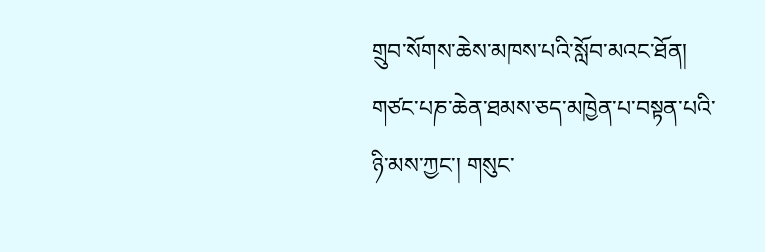གྲུབ་སོགས་ཆེས་མཁས་པའི་སློབ་མའང་ཐོན། གཙང་པཎ་ཆེན་ཐམས་ཅད་མཁྱེན་པ་བསྟན་པའི་ཉི་མས་ཀྱང་། གསུང་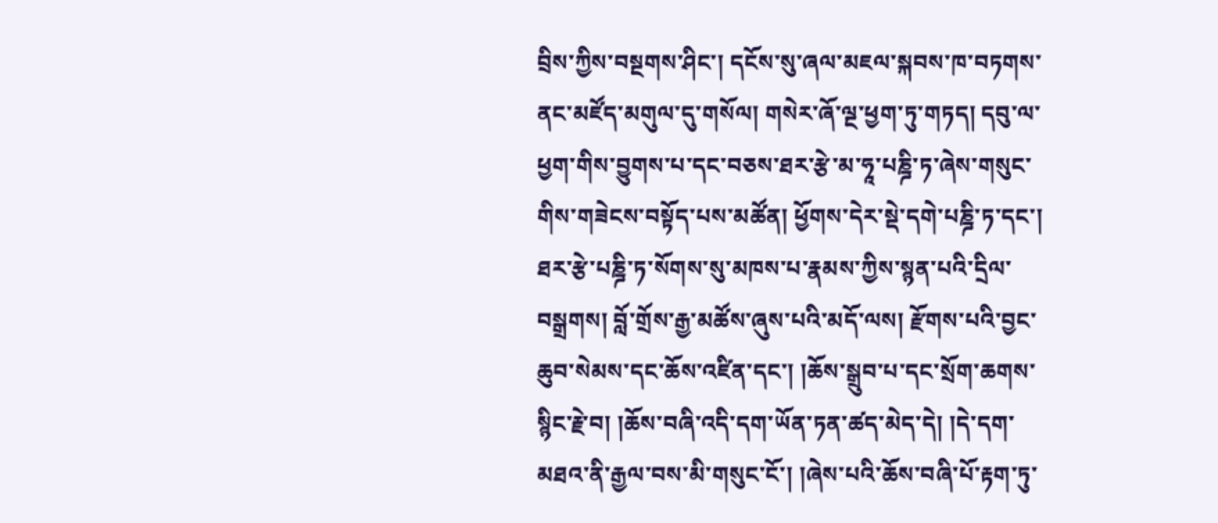བྲིས་ཀྱིས་བསྔགས་ཤིང་། དངོས་སུ་ཞལ་མཇལ་སྐབས་ཁ་བཏགས་ནང་མཛོད་མགུལ་དུ་གསོལ། གསེར་ཞོ་ལྔ་ཕྱག་ཏུ་གཏད། དབུ་ལ་ཕྱག་གིས་བྱུགས་པ་དང་བཅས་ཐར་རྩེ་མ་ཧཱ་པཎྜི་ཏ་ཞེས་གསུང་གིས་གཟེངས་བསྟོད་པས་མཚོན། ཕྱོགས་དེར་སྡེ་དགེ་པཎྜི་ཏ་དང་། ཐར་རྩེ་པཎྜི་ཏ་སོགས་སུ་མཁས་པ་རྣམས་ཀྱིས་སྙན་པའི་དྲིལ་བསྒྲགས། བློ་གྲོས་རྒྱ་མཚོས་ཞུས་པའི་མདོ་ལས། རྫོགས་པའི་བྱང་ཆུབ་སེམས་དང་ཆོས་འཛིན་དང་། །ཆོས་སྒྲུབ་པ་དང་སྲོག་ཆགས་སྙིང་རྗེ་བ། །ཆོས་བཞི་འདི་དག་ཡོན་ཏན་ཚད་མེད་དེ། །དེ་དག་མཐའ་ནི་རྒྱལ་བས་མི་གསུང་ངོ་། །ཞེས་པའི་ཆོས་བཞི་པོ་རྟག་ཏུ་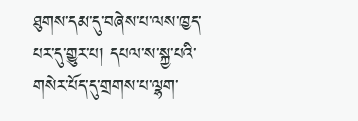ཐུགས་དམ་དུ་བཞེས་པ་ལས་ཁྱད་པར་དུ་གྱུར་པ། དཔལ་ས་སྐྱ་པའི་གསེར་པོད་དུ་གྲགས་པ་ལྷག་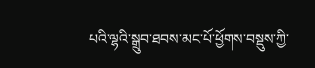པའི་ལྷའི་སྒྲུབ་ཐབས་མང་པོ་ཕྱོགས་བསྡུས་ཀྱི་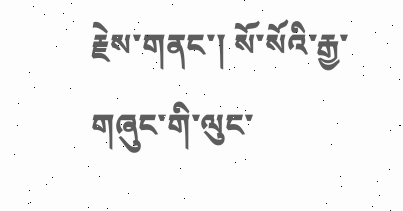རྗེས་གནང་། སོ་སོའི་རྒྱ་གཞུང་གི་ལུང་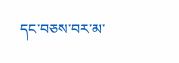དང་བཅས་བར་མ་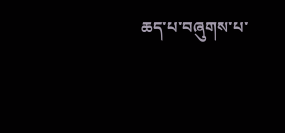ཆད་པ་བཞུགས་པ་